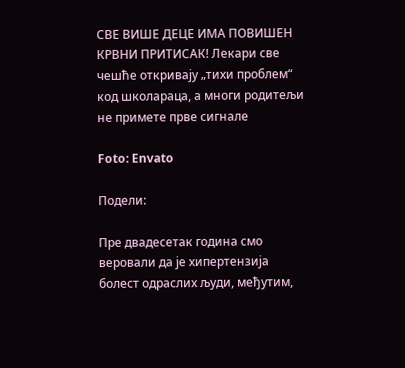СВЕ ВИШЕ ДЕЦЕ ИМА ПОВИШЕН КРВНИ ПРИТИСАК! Лекари све чешће откривају „тихи проблем“ код школараца, а многи родитељи не примете прве сигнале

Foto: Envato

Подели:

Пре двадесетак година смо веровали да је хипертензија болест одраслих људи, међутим,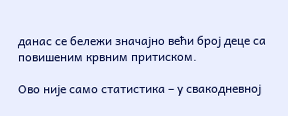данас се бележи значајно већи број деце са повишеним крвним притиском.

Ово није само статистика – у свакодневној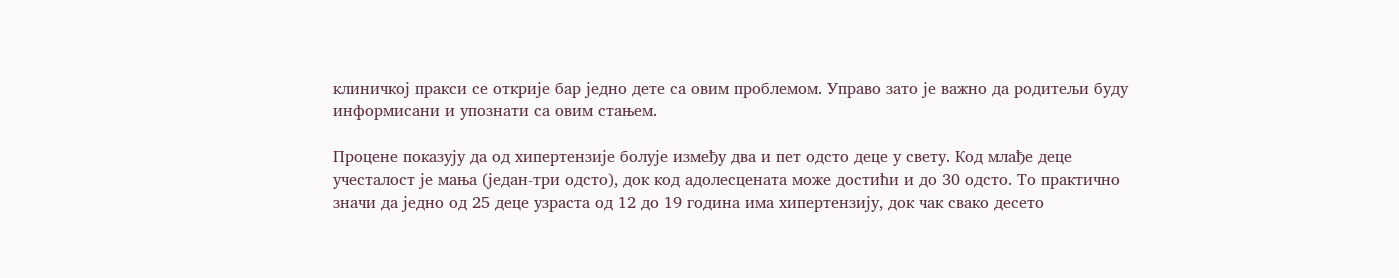клиничкој пракси се открије бар једно дете са овим проблемом. Управо зато је важно да родитељи буду информисани и упознати са овим стањем.

Процене показују да од хипертензије болује између два и пет одсто деце у свету. Код млађе деце учесталост је мања (један-три одсто), док код адолесцената може достићи и до 30 одсто. То практично значи да једно од 25 деце узраста од 12 до 19 година има хипертензију, док чак свако десето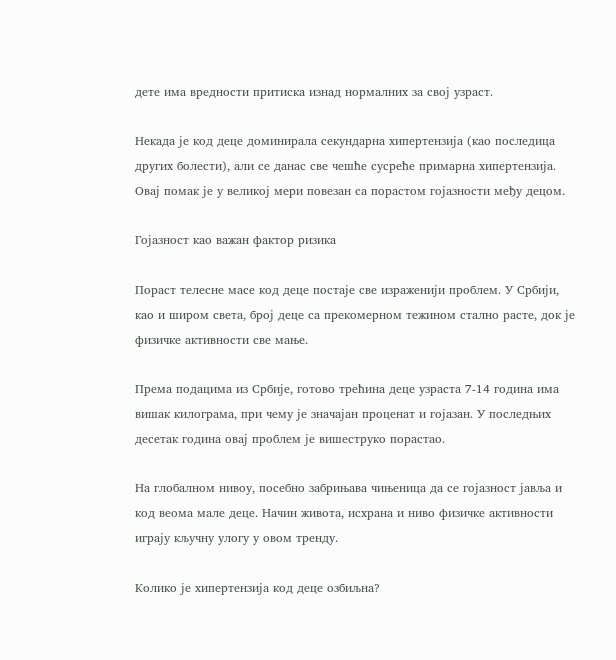дете има вредности притиска изнад нормалних за свој узраст.

Некада је код деце доминирала секундарна хипертензија (као последица других болести), али се данас све чешће сусреће примарна хипертензија. Овај помак је у великој мери повезан са порастом гојазности међу децом.

Гојазност као важан фактор ризика

Пораст телесне масе код деце постаје све израженији проблем. У Србији, као и широм света, број деце са прекомерном тежином стално расте, док је физичке активности све мање.

Према подацима из Србије, готово трећина деце узраста 7-14 година има вишак килограма, при чему је значајан проценат и гојазан. У последњих десетак година овај проблем је вишеструко порастао.

На глобалном нивоу, посебно забрињава чињеница да се гојазност јавља и код веома мале деце. Начин живота, исхрана и ниво физичке активности играју кључну улогу у овом тренду.

Колико је хипертензија код деце озбиљна?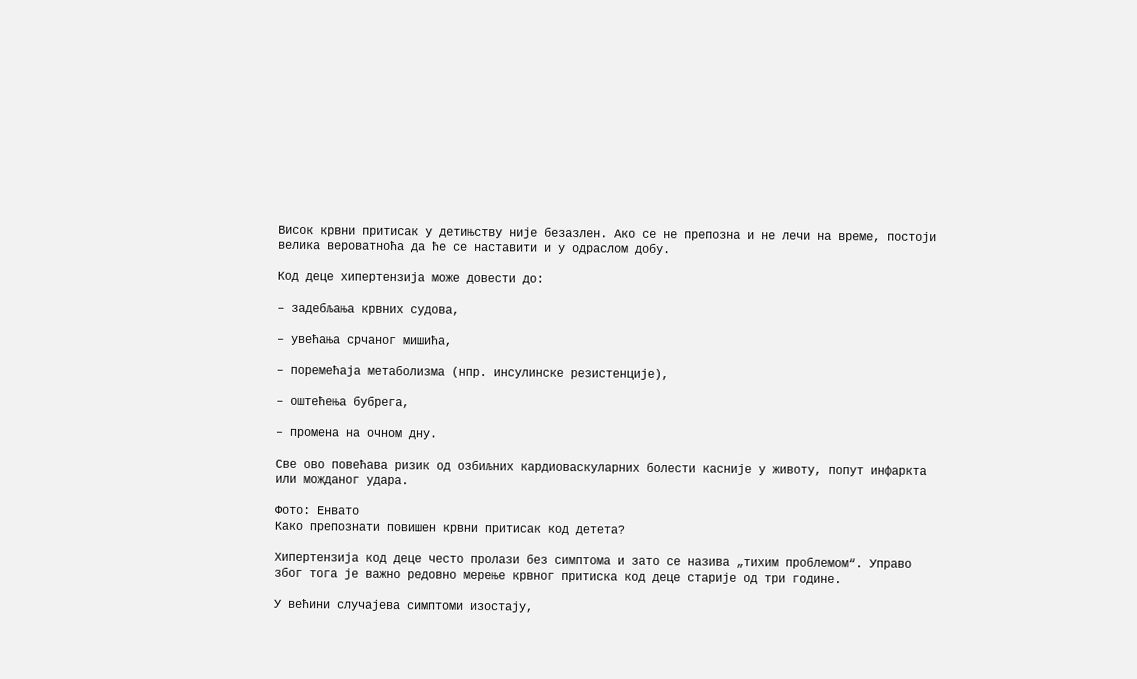Висок крвни притисак у детињству није безазлен. Ако се не препозна и не лечи на време, постоји велика вероватноћа да ће се наставити и у одраслом добу.

Код деце хипертензија може довести до:

– задебљања крвних судова,

– увећања срчаног мишића,

– поремећаја метаболизма (нпр. инсулинске резистенције),

– оштећења бубрега,

– промена на очном дну.

Све ово повећава ризик од озбиљних кардиоваскуларних болести касније у животу, попут инфаркта или можданог удара.

Фото: Енвато
Како препознати повишен крвни притисак код детета?

Хипертензија код деце често пролази без симптома и зато се назива „тихим проблемом“. Управо због тога је важно редовно мерење крвног притиска код деце старије од три године.

У већини случајева симптоми изостају,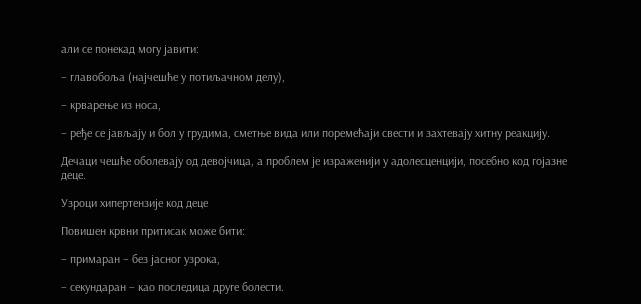али се понекад могу јавити:

– главобоља (најчешће у потиљачном делу),

– крварење из носа,

– ређе се јављају и бол у грудима, сметње вида или поремећаји свести и захтевају хитну реакцију.

Дечаци чешће оболевају од девојчица, а проблем је израженији у адолесценцији, посебно код гојазне деце.

Узроци хипертензије код деце

Повишен крвни притисак може бити:

– примаран – без јасног узрока,

– секундаран – као последица друге болести.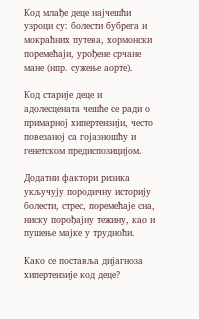Код млађе деце најчешћи узроци су: болести бубрега и мокраћних путева, хормонски поремећаји, урођене срчане мане (нпр. сужење аорте).

Код старије деце и адолесцената чешће се ради о примарној хипертензији, често повезаној са гојазношћу и генетском предиспозицијом.

Додатни фактори ризика укључују породичну историју болести, стрес, поремећаје сна, ниску порођајну тежину, као и пушење мајке у трудноћи.

Како се поставља дијагноза хипертензије код деце?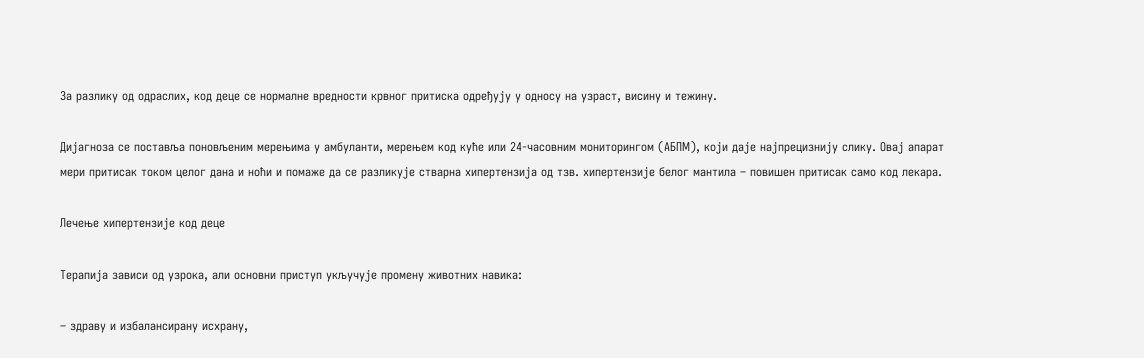За разлику од одраслих, код деце се нормалне вредности крвног притиска одређују у односу на узраст, висину и тежину.

Дијагноза се поставља поновљеним мерењима у амбуланти, мерењем код куће или 24-часовним мониторингом (АБПМ), који даје најпрецизнију слику. Овај апарат мери притисак током целог дана и ноћи и помаже да се разликује стварна хипертензија од тзв. хипертензије белог мантила – повишен притисак само код лекара.

Лечење хипертензије код деце

Терапија зависи од узрока, али основни приступ укључује промену животних навика:

– здраву и избалансирану исхрану,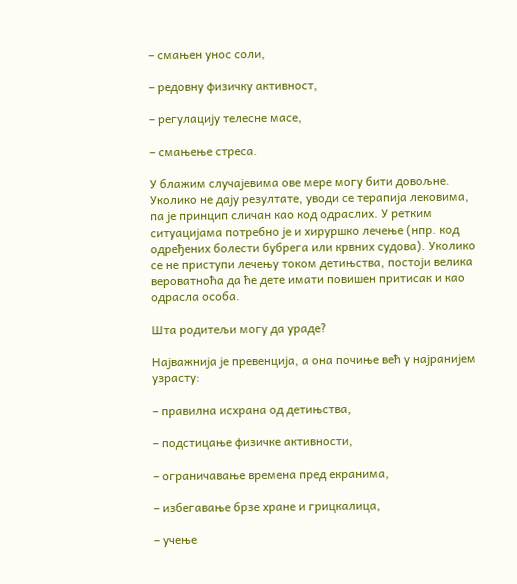– смањен унос соли,

– редовну физичку активност,

– регулацију телесне масе,

– смањење стреса.

У блажим случајевима ове мере могу бити довољне. Уколико не дају резултате, уводи се терапија лековима, па је принцип сличан као код одраслих. У ретким ситуацијама потребно је и хируршко лечење (нпр. код одређених болести бубрега или крвних судова). Уколико се не приступи лечењу током детињства, постоји велика вероватноћа да ће дете имати повишен притисак и као одрасла особа.

Шта родитељи могу да ураде?

Најважнија је превенција, а она почиње већ у најранијем узрасту:

– правилна исхрана од детињства,

– подстицање физичке активности,

– ограничавање времена пред екранима,

– избегавање брзе хране и грицкалица,

– учење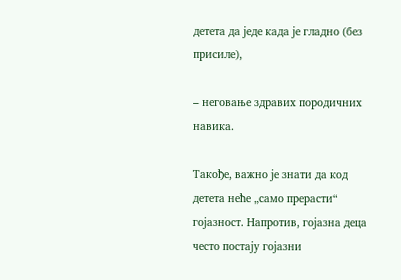детета да једе када је гладно (без присиле),

– неговање здравих породичних навика.

Такође, важно је знати да код детета неће „само прерасти“ гојазност. Напротив, гојазна деца често постају гојазни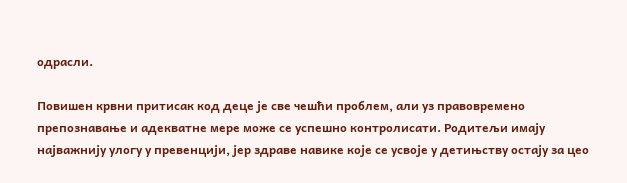одрасли.

Повишен крвни притисак код деце је све чешћи проблем, али уз правовремено препознавање и адекватне мере може се успешно контролисати. Родитељи имају најважнију улогу у превенцији, јер здраве навике које се усвоје у детињству остају за цео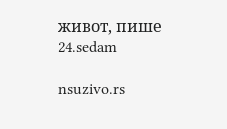живот, пише 24.sedam

nsuzivo.rs